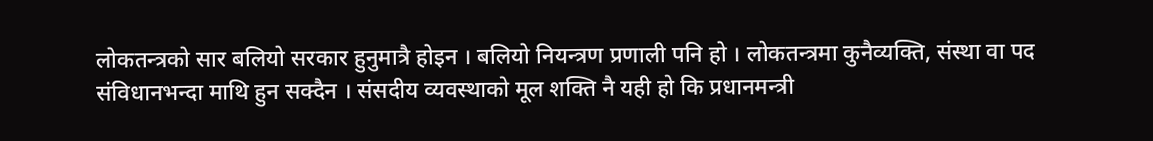लोकतन्त्रको सार बलियो सरकार हुनुमात्रै होइन । बलियो नियन्त्रण प्रणाली पनि हो । लोकतन्त्रमा कुनैव्यक्ति, संस्था वा पद संविधानभन्दा माथि हुन सक्दैन । संसदीय व्यवस्थाको मूल शक्ति नै यही हो कि प्रधानमन्त्री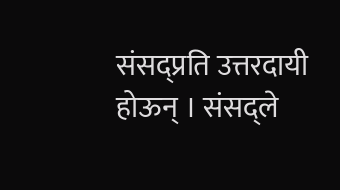संसद्प्रति उत्तरदायी होऊन् । संसद्ले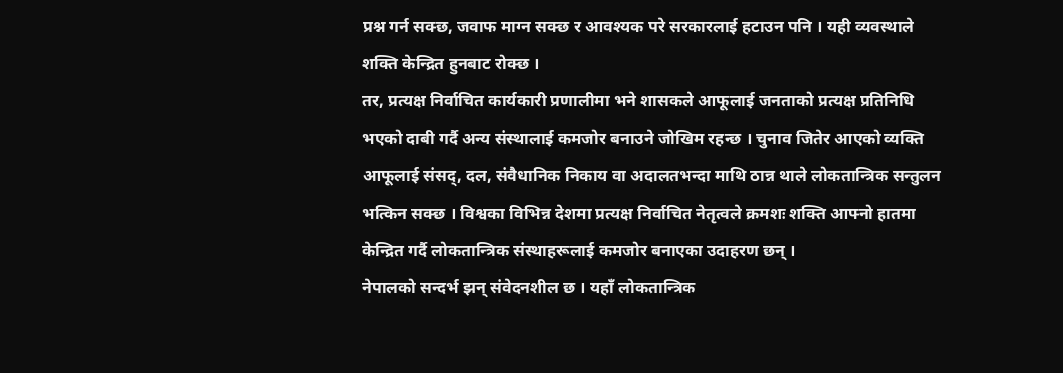प्रश्न गर्न सक्छ, जवाफ माग्न सक्छ र आवश्यक परे सरकारलाई हटाउन पनि । यही व्यवस्थाले शक्ति केन्द्रित हुनबाट रोक्छ ।
तर, प्रत्यक्ष निर्वाचित कार्यकारी प्रणालीमा भने शासकले आफूलाई जनताको प्रत्यक्ष प्रतिनिधि भएको दाबी गर्दै अन्य संस्थालाई कमजोर बनाउने जोखिम रहन्छ । चुनाव जितेर आएको व्यक्ति आफूलाई संसद्, दल, संवैधानिक निकाय वा अदालतभन्दा माथि ठान्न थाले लोकतान्त्रिक सन्तुलन भत्किन सक्छ । विश्वका विभिन्न देशमा प्रत्यक्ष निर्वाचित नेतृत्वले क्रमशः शक्ति आफ्नो हातमा केन्द्रित गर्दै लोकतान्त्रिक संस्थाहरूलाई कमजोर बनाएका उदाहरण छन् ।
नेपालको सन्दर्भ झन् संवेदनशील छ । यहाँ लोकतान्त्रिक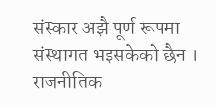संस्कार अझै पूर्ण रूपमा संस्थागत भइसकेको छैन । राजनीतिक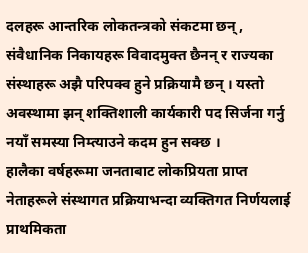दलहरू आन्तरिक लोकतन्त्रको संकटमा छन्, संवैधानिक निकायहरू विवादमुक्त छैनन् र राज्यका संस्थाहरू अझै परिपक्व हुने प्रक्रियामै छन् । यस्तो अवस्थामा झन् शक्तिशाली कार्यकारी पद सिर्जना गर्नु नयाँ समस्या निम्त्याउने कदम हुन सक्छ ।
हालैका वर्षहरूमा जनताबाट लोकप्रियता प्राप्त नेताहरूले संस्थागत प्रक्रियाभन्दा व्यक्तिगत निर्णयलाई प्राथमिकता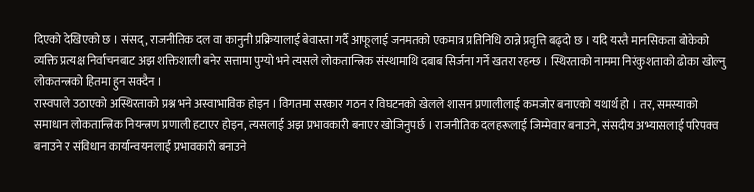दिएको देखिएको छ । संसद्, राजनीतिक दल वा कानुनी प्रक्रियालाई बेवास्ता गर्दै आफूलाई जनमतको एकमात्र प्रतिनिधि ठान्ने प्रवृत्ति बढ्दो छ । यदि यस्तै मानसिकता बोकेको व्यक्ति प्रत्यक्ष निर्वाचनबाट अझ शक्तिशाली बनेर सत्तामा पुग्यो भने त्यसले लोकतान्त्रिक संस्थामाथि दबाब सिर्जना गर्ने खतरा रहन्छ । स्थिरताको नाममा निरंकुशताको ढोका खोल्नु लोकतन्त्रको हितमा हुन सक्दैन ।
रास्वपाले उठाएको अस्थिरताको प्रश्न भने अस्वाभाविक होइन । विगतमा सरकार गठन र विघटनको खेलले शासन प्रणालीलाई कमजोर बनाएको यथार्थ हो । तर, समस्याको समाधान लोकतान्त्रिक नियन्त्रण प्रणाली हटाएर होइन, त्यसलाई अझ प्रभावकारी बनाएर खोजिनुपर्छ । राजनीतिक दलहरूलाई जिम्मेवार बनाउने, संसदीय अभ्यासलाई परिपक्व बनाउने र संविधान कार्यान्वयनलाई प्रभावकारी बनाउने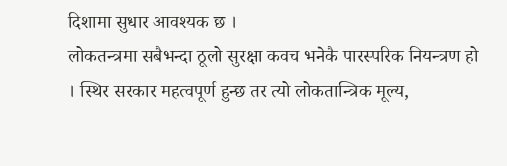दिशामा सुधार आवश्यक छ ।
लोकतन्त्रमा सबैभन्दा ठूलो सुरक्षा कवच भनेकै पारस्परिक नियन्त्रण हो । स्थिर सरकार महत्वपूर्ण हुन्छ तर त्यो लोकतान्त्रिक मूल्य,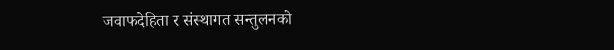जवाफदेहिता र संस्थागत सन्तुलनको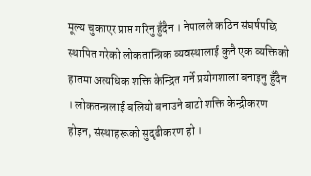मूल्य चुकाएर प्राप्त गरिनु हुँदैन । नेपालले कठिन संघर्षपछि स्थापित गरेको लोकतान्त्रिक व्यवस्थालाई कुनै एक व्यक्तिको हातमा अत्यधिक शक्ति केन्द्रित गर्ने प्रयोगशाला बनाइनु हुँदैन । लोकतन्त्रलाई बलियो बनाउने बाटो शक्ति केन्द्रीकरण होइन, संस्थाहरूको सुदृढीकरण हो ।